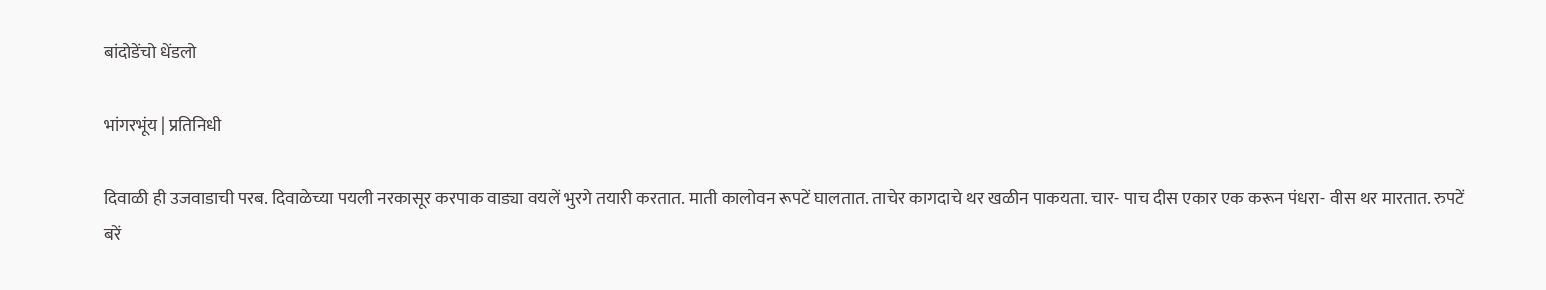बांदोडेंचो धेंडलो

भांगरभूंय | प्रतिनिधी

दिवाळी ही उजवाडाची परब. दिवाळेच्या पयली नरकासूर करपाक वाड्या वयलें भुरगे तयारी करतात. माती कालोवन रूपटें घालतात. ताचेर कागदाचे थर खळीन पाकयता. चार- पाच दीस एकार एक करून पंधरा- वीस थर मारतात. रुपटें बरें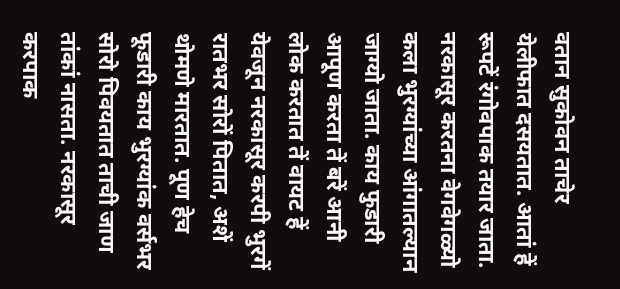वतान सुकोवन ताचेर येलीफात दसयतात. आतां हें रूपटें रंगोवपाक तयार जाता. नरकासूर करतना वेगवेगळ्यो कला भुरग्यांच्या आंगातल्यान जाग्यो जाता. काय फुडारी आपूण करता तें बरें आनी लोक करतात तें वायट हें येवजून नरकासूर करपी भुरगें रातभर सोरों पितात, अशें थोमणे मारतात. पूण हेच फूडारी काय भुरग्यांक वर्सभर सोरो पिवयतात ताची जाण तांकां नासता. नरकासूर
करपाक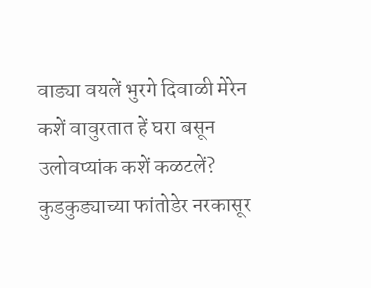वाड्या वयलें भुरगे दिवाळी मेरेन कशें वावुरतात हें घरा बसून उलोवप्यांक कशें कळटलें?
कुडकुड्याच्या फांतोडेर नरकासूर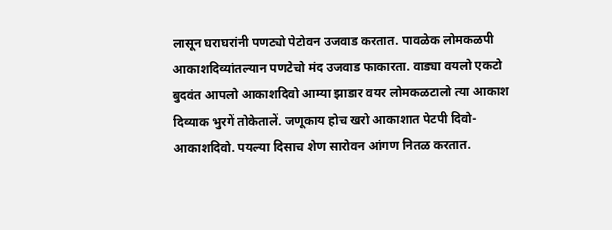लासून घराघरांनी पणट्यो पेटोवन उजवाड करतात. पावळेक लोमकळपी आकाशदिव्यांतल्यान पणटेचो मंद उजवाड फाकारता. वाड्या वयलो एकटो बुदवंत आपलो आकाशदिवो आम्या झाडार वयर लोमकळटालो त्या आकाश दिव्याक भुरगें तोकेतालें. जणूकाय होच खरो आकाशात पेटपी दिवो- आकाशदिवो. पयल्या दिसाच शेण सारोवन आंगण नितळ करतात.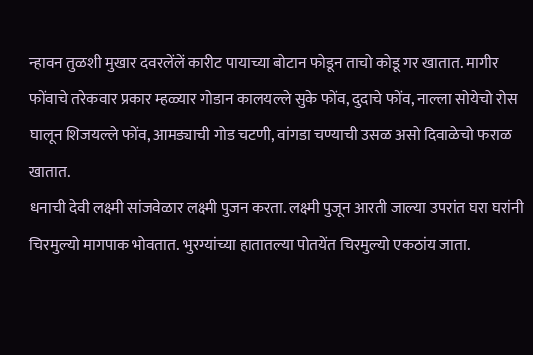न्हावन तुळशी मुखार दवरलेंलें कारीट पायाच्या बोटान फोडून ताचो कोडू गर खातात. मागीर फोंवाचे तरेकवार प्रकार म्हळ्यार गोडान कालयल्ले सुके फोंव, दुदाचे फोंव, नाल्ला सोयेचो रोस घालून शिजयल्ले फोंव, आमड्याची गोड चटणी, वांगडा चण्याची उसळ असो दिवाळेचो फराळ खातात.
धनाची देवी लक्ष्मी सांजवेळार लक्ष्मी पुजन करता. लक्ष्मी पुजून आरती जाल्या उपरांत घरा घरांनी चिरमुल्यो मागपाक भोवतात. भुरग्यांच्या हातातल्या पोतयेंत चिरमुल्यो एकठांय जाता.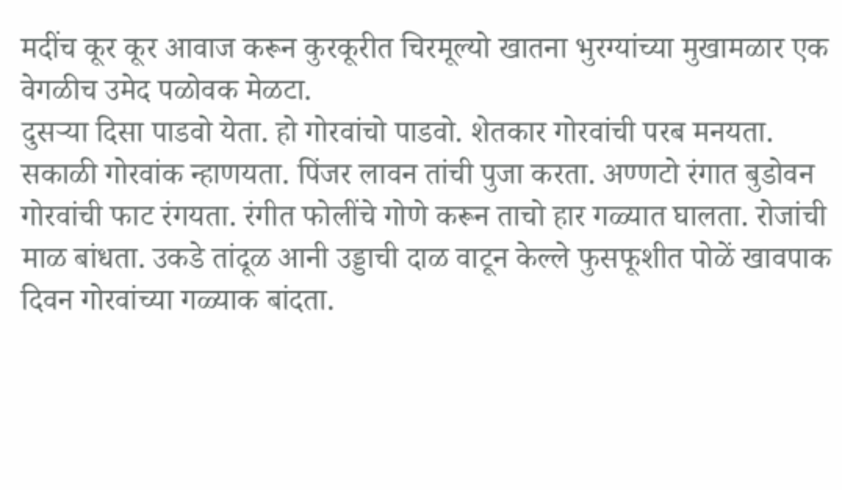मदींच कूर कूर आवाज करून कुरकूरीत चिरमूल्यो खातना भुरग्यांच्या मुखामळार एक वेगळीच उमेद पळोवक मेळटा.
दुसऱ्या दिसा पाडवो येता. हो गोरवांचो पाडवो. शेतकार गोरवांची परब मनयता. सकाळी गोरवांक न्हाणयता. पिंजर लावन तांची पुजा करता. अण्णटो रंगात बुडोवन गोरवांची फाट रंगयता. रंगीत फोलींचे गोणे करून ताचो हार गळ्यात घालता. रोजांची माळ बांधता. उकडे तांदूळ आनी उड्डाची दाळ वाटून केल्ले फुसफूशीत पोळें खावपाक दिवन गोरवांच्या गळ्याक बांदता.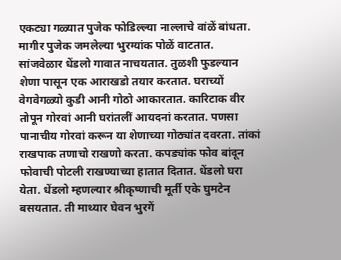एकट्या गळ्यात पुजेक फोडिल्ल्या नाल्लाचे वांळें बांधता. मागीर पुजेक जमलेल्या भुरग्यांक पोळें वाटतात.
सांजवेळार धेंडलो गावात नाचयतात. तुळशी फुडल्यान शेणा पासून एक आराखडो तयार करतात. घराच्यों वेगवेगळ्यो कुडी आनी गोठो आकारतात. कारिटाक वीर तोपून गोरवां आनी घरांतलीं आयदनां करतात. पणसा पानाचीय गोरवां करून या शेणाच्या गोठ्यांत दवरता. तांकां राखपाक तणाचो राखणो करता. कपड्यांक फोव बांदून फोवाची पोटली राखण्याच्या हातात दितात. धेंडलो घरा येता. धेंडलो म्हणल्यार श्रीकृष्णाची मूर्ती एके घुमटेन बसयतात. ती माथ्यार घेवन भुरगें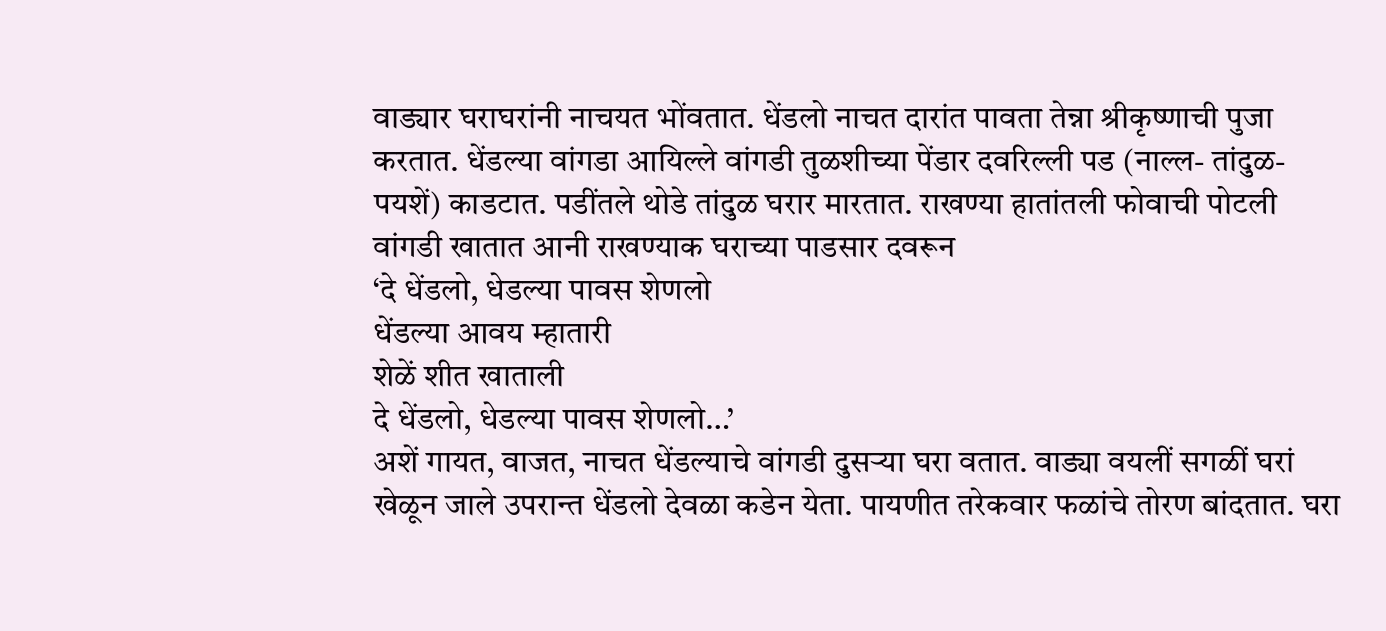वाड्यार घराघरांनी नाचयत भोंवतात. धेंडलो नाचत दारांत पावता तेन्ना श्रीकृष्णाची पुजा करतात. धेंडल्या वांगडा आयिल्ले वांगडी तुळशीच्या पेंडार दवरिल्ली पड (नाल्ल- तांदुळ- पयशें) काडटात. पडींतले थोडे तांदुळ घरार मारतात. राखण्या हातांतली फोवाची पोटली वांगडी खातात आनी राखण्याक घराच्या पाडसार दवरून
‘दे धेंडलो, धेडल्या पावस शेणलो
धेंडल्या आवय म्हातारी
शेळें शीत खाताली
दे धेंडलो, धेडल्या पावस शेणलो…’
अशें गायत, वाजत, नाचत धेंडल्याचे वांगडी दुसऱ्या घरा वतात. वाड्या वयलीं सगळीं घरां खेळून जाले उपरान्त धेंडलो देवळा कडेन येता. पायणीत तरेकवार फळांचे तोरण बांदतात. घरा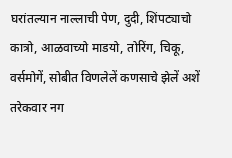घरांतल्यान नाल्लाची पेण, दुदी, शिंपट्याचो कात्रो, आळवाच्यो माडयो, तोरिंग, चिकू, वर्समोगें, सोबीत विणलेलें कणसाचे झेलें अशें तरेकवार नग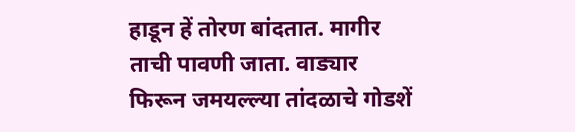हाडून हें तोरण बांदतात. मागीर ताची पावणी जाता. वाड्यार फिरून जमयल्ल्या तांदळाचे गोडशें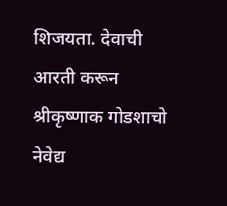शिजयता. देवाची आरती करून श्रीकृष्णाक गोडशाचो नेवेद्य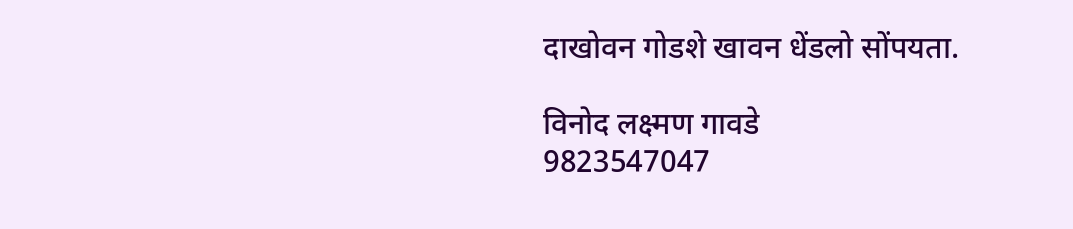दाखोवन गोडशे खावन धेंडलो सोंपयता.

विनोद लक्ष्मण गावडे
9823547047